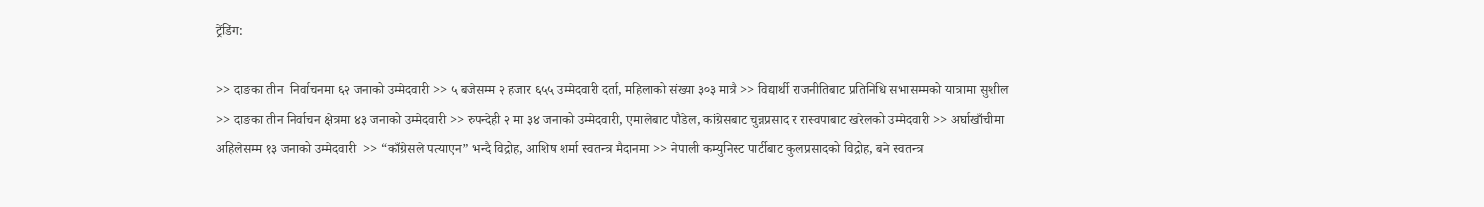ट्रेंडिंग:

>> दाङका तीन  निर्वाचनमा ६२ जनाको उम्मेदवारी >> ५ बजेसम्म २ हजार ६५५ उम्मेदवारी दर्ता, महिलाको संख्या ३०३ मात्रै >> विद्यार्थी राजनीतिबाट प्रतिनिधि सभासम्मको यात्रामा सुशील >> दाङका तीन निर्वाचन क्षेत्रमा ४३ जनाको उम्मेदवारी >> रुपन्देही २ मा ३४ जनाको उम्मेदवारी, एमालेबाट पौडेल, कांग्रेसबाट चुन्नप्रसाद र रास्वपाबाट खरेलको उम्मेदवारी >> अर्घाखाँचीमा अहिलेसम्म १३ जनाको उम्मेदवारी  >> “काँग्रेसले पत्याएन” भन्दै विद्रोह, आशिष शर्मा स्वतन्त्र मैदानमा >> नेपाली कम्युनिस्ट पार्टीबाट कुलप्रसादको विद्रोह, बने स्वतन्त्र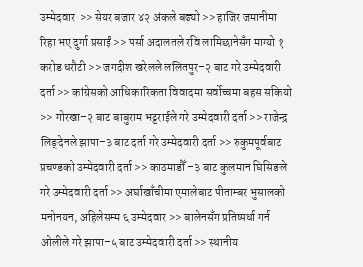उम्मेदवार  >> सेयर बजार ४२ अंकले बढ्यो >> हाजिर जमानीमा रिहा भए दुर्गा प्रसाईं >> पर्सा अदालतले रवि लामिछानेसँग माग्यो १ करोड धरौटी >> जगदीश खरेलले ललितपुर–२ बाट गरे उम्मेदवारी दर्ता >> कांग्रेसको आधिकारिकता विवादमा सर्वोच्चमा बहस सकियो >> गोरखा–२ बाट बाबुराम भट्टराईले गरे उम्मेदवारी दर्ता >> राजेन्द्र लिङ्देनले झापा–३ बाट दर्ता गरे उम्मेदवारी दर्ता >> रुकुमपूर्वबाट प्रचण्डको उम्मेदवारी दर्ता >> काठमाडौँ –३ बाट कुलमान घिसिङले गरे उम्मेदवारी दर्ता >> अर्घाखाँचीमा एमालेबाट पीताम्बर भुसालको मनोनयन, अहिलेसम्म ६ उम्मेदवार >> बालेनसँग प्रतिष्पर्धा गर्न ओलीले गरे झापा–५ बाट उम्मेदवारी दर्ता >> स्थानीय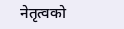नेतृत्वको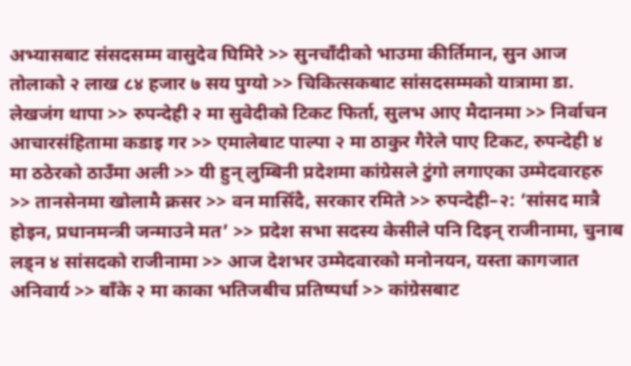अभ्यासबाट संसदसम्म वासुदेव घिमिरे >> सुनचाँदीको भाउमा कीर्तिमान, सुन आज तोलाको २ लाख ८४ हजार ७ सय पुग्यो >> चिकित्सकबाट सांसदसम्मको यात्रामा डा. लेखजंग थापा >> रुपन्देही २ मा सुवेदीको टिकट फिर्ता, सुलभ आए मैदानमा >> निर्वाचन आचारसंहितामा कडाइ गर >> एमालेबाट पाल्पा २ मा ठाकुर गैरेले पाए टिकट, रुपन्देही ४ मा ठठेरको ठाउँमा अली >> यी हुन् लुम्बिनी प्रदेशमा कांग्रेसले टुंगो लगाएका उम्मेदवारहरु >> तानसेनमा खोलामै क्रसर >> वन मासिँदै, सरकार रमिते >> रुपन्देही–२: ‘सांसद मात्रै होइन, प्रधानमन्त्री जन्माउने मत’ >> प्रदेश सभा सदस्य केसीले पनि दिइन् राजीनामा, चुनाब लड्न ४ सांसदको राजीनामा >> आज देशभर उम्मेदवारको मनोनयन, यस्ता कागजात अनिवार्य >> बाँके २ मा काका भतिजबीच प्रतिष्पर्धा >> कांग्रेसबाट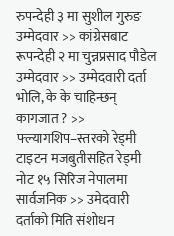रुपन्देही ३ मा सुशील गुरुङ उम्मेदवार >> कांग्रेसबाट रूपन्देही २ मा चुन्नप्रसाद पौडेल उम्मेदवार >> उम्मेदवारी दर्ता भोलि, के के चाहिन्छन् कागजात ? >> फ्ल्यागशिप–स्तरको रेड्मी टाइटन मजबुतीसहित रेड्मी नोट १५ सिरिज नेपालमा सार्वजनिक >> उमेदवारी दर्ताको मिति संशोधन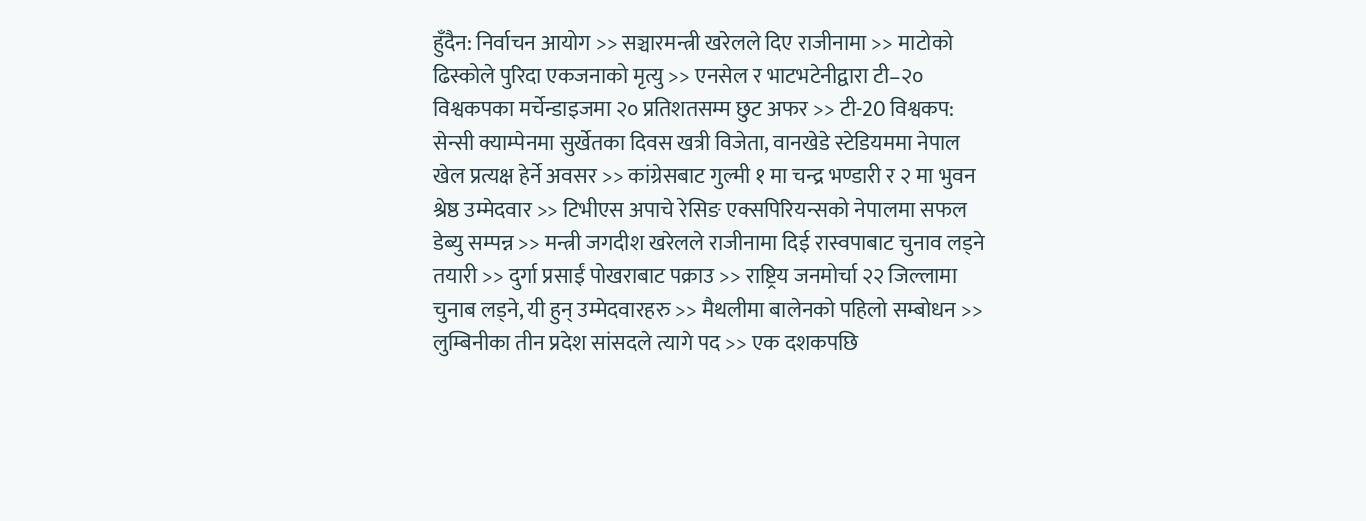हुँदैन: निर्वाचन आयोग >> सञ्चारमन्त्री खरेलले दिए राजीनामा >> माटोको ढिस्कोले पुरिदा एकजनाको मृत्यु >> एनसेल र भाटभटेनीद्वारा टी–२० विश्वकपका मर्चेन्डाइजमा २० प्रतिशतसम्म छुट अफर >> टी-20 विश्वकप: सेन्सी क्याम्पेनमा सुर्खेतका दिवस खत्री विजेता, वानखेडे स्टेडियममा नेपाल खेल प्रत्यक्ष हेर्ने अवसर >> कांग्रेसबाट गुल्मी १ मा चन्द्र भण्डारी र २ मा भुवन श्रेष्ठ उम्मेदवार >> टिभीएस अपाचे रेसिङ एक्सपिरियन्सको नेपालमा सफल डेब्यु सम्पन्न >> मन्त्री जगदीश खरेलले राजीनामा दिई रास्वपाबाट चुनाव लड्ने तयारी >> दुर्गा प्रसाईं पोखराबाट पक्राउ >> राष्ट्रिय जनमोर्चा २२ जिल्लामा चुनाब लड्ने, यी हुन् उम्मेदवारहरु >> मैथलीमा बालेनको पहिलो सम्बोधन >> लुम्बिनीका तीन प्रदेश सांसदले त्यागे पद >> एक दशकपछि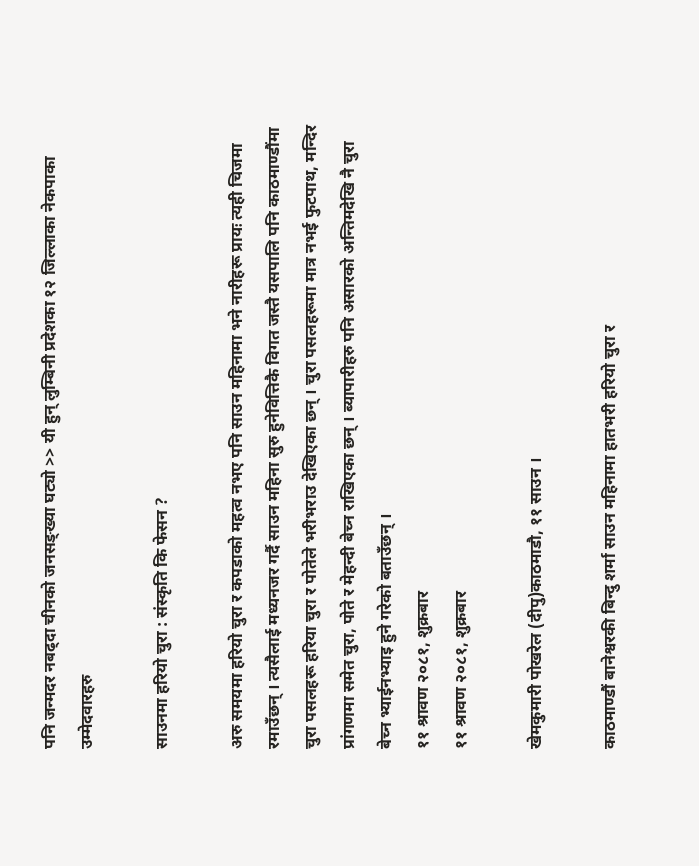पनि जन्मदर नबढ्दा चीनको जनसङ्ख्या घट्यो >> यी हुन् लुम्बिनी प्रदेशका १२ जिल्लाका नेकपाका उम्मेदवारहरु

साउनमा हरियो चुरा : संस्कृति कि फेसन ?

अरु समयमा हरियो चुरा र कपडाको महत्व नभए पनि साउन महिनामा भने नारीहरू प्रायः त्यही चिजमा रमाउँछन् । त्यसैलाई मध्यनजर गर्दै साउन महिना सुरु हुनेवित्तिकै विगत जस्तै यसपालि पनि काठमाण्डौंमा चुरा पसलहरू हरिया चुरा र पोतेले भरीभराउ देखिएका छन् । चुरा पसलहरूमा मात्र नभई फुटपाथ, मन्दिर प्रांगणमा समेत चुरा, पोते र मेहन्दी बेच्न राखिएका छन् । ब्यापारीहरु पनि असारको अन्तिमदेखि नै चुरा बेच्न भ्याईनभ्याइ हुने गरेको बताउँछन् ।
११ श्रावण २०८१, शुक्रबार
११ श्रावण २०८१, शुक्रबार

खेमकुमारी पोखरेल (दीपु)काठमाडौ, ११ साउन ।

काठमाण्डौं बानेश्वरकी बिन्दु शर्मा साउन महिनामा हातभरी हरियो चुरा र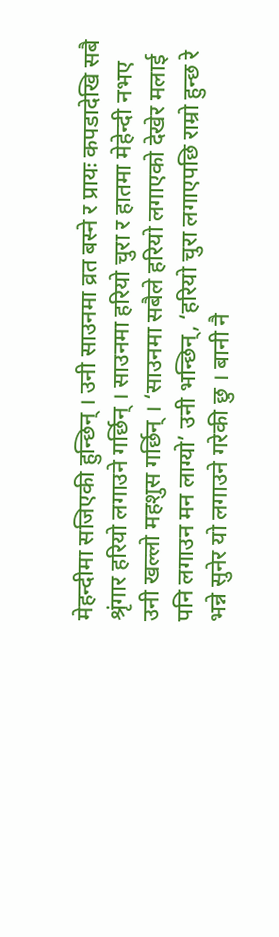मेहन्दीमा सजिएकी हुन्छिन् । उनी साउनमा व्रत बस्ने र प्रायः कपडादेखि सबै श्रृंगार हरियो लगाउने गर्छिन् । साउनमा हरियो चुरा र हातमा मेहेन्दी नभए उनी खल्लो महशुस गर्छिन् । ‘साउनमा सबैले हरियो लगाएको देखेर मलाई पनि लगाउन मन लाग्यो’ उनी भन्छिन्, ‘हरियो चुरा लगाएपछि राम्रो हुन्छ रे भन्ने सुनेर यो लगाउने गरेकी छु । बानी नै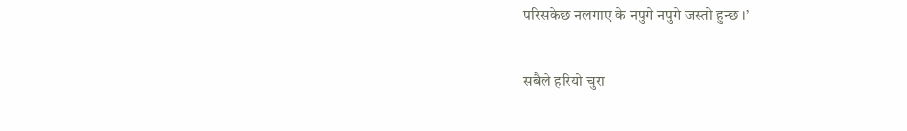परिसकेछ नलगाए के नपुगे नपुगे जस्तो हुन्छ ।’

सबैले हरियो चुरा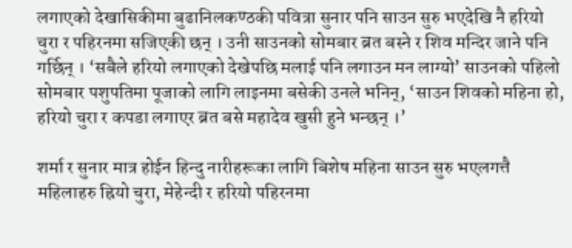लगाएको देखासिकीमा बुढानिलकण्ठकी पवित्रा सुनार पनि साउन सुरु भएदेखि नै हरियो चुरा र पहिरनमा सजिएकी छन् । उनी साउनको सोमबार ब्रत बस्ने र शिव मन्दिर जाने पनि गर्छिन् । ‘सबैले हरियो लगाएको देखेपछि मलाई पनि लगाउन मन लाग्यो’ साउनको पहिलो सोमबार पशुपतिमा पूजाको लागि लाइनमा बसेकी उनले भनिन्, ‘साउन शिवको महिना हो, हरियो चुरा र कपडा लगाएर ब्रत बसे महादेव खुसी हुने भन्छन् ।’

शर्मा र सुनार मात्र होईन हिन्दु नारीहरूका लागि बिशेष महिना साउन सुरु भएलगत्तै महिलाहरु ह्रियो चुरा, मेहेन्दी र हरियो पहिरनमा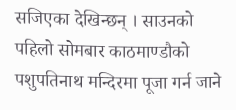सजिएका देखिन्छन् । साउनको पहिलो सोमबार काठमाण्डौको पशुपतिनाथ मन्दिरमा पूजा गर्न जाने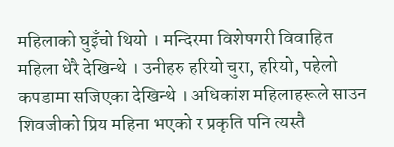महिलाको घुइँचो थियो । मन्दिरमा विशेषगरी विवाहित महिला धेरै देखिन्थे । उनीहरु हरियो चुरा, हरियो, पहेलो कपडामा सजिएका देखिन्थे । अधिकांश महिलाहरूले साउन शिवजीको प्रिय महिना भएको र प्रकृति पनि त्यस्तै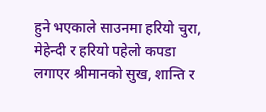हुने भएकाले साउनमा हरियो चुरा, मेहेन्दी र हरियो पहेलो कपडा लगाएर श्रीमानको सुख, शान्ति र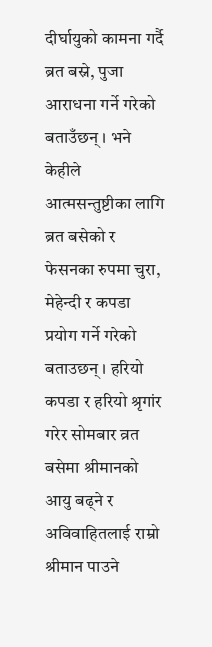दीर्घायुको कामना गर्दै ब्रत बस्ने, पुजा आराधना गर्ने गरेको बताउँछन् । भने केहीले आत्मसन्तुष्टीका लागि ब्रत बसेको र फेसनका रुपमा चुरा, मेहेन्दी र कपडा प्रयोग गर्ने गरेको बताउछन् । हरियो कपडा र हरियो श्रृगांर गरेर सोमबार व्रत बसेमा श्रीमानको आयु बढ्ने र अविवाहितलाई राम्रो श्रीमान पाउने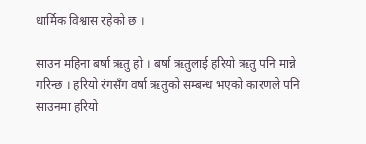धार्मिक विश्वास रहेको छ ।

साउन महिना बर्षा ऋतु हो । बर्षा ऋतुलाई हरियो ऋतु पनि मान्ने गरिन्छ । हरियो रंगसँग वर्षा ऋतुको सम्बन्ध भएको कारणले पनि साउनमा हरियो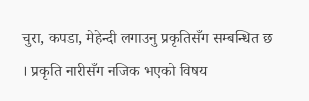चुरा, कपडा, मेहेन्दी लगाउनु प्रकृतिसँग सम्बन्धित छ । प्रकृति नारीसँग नजिक भएको विषय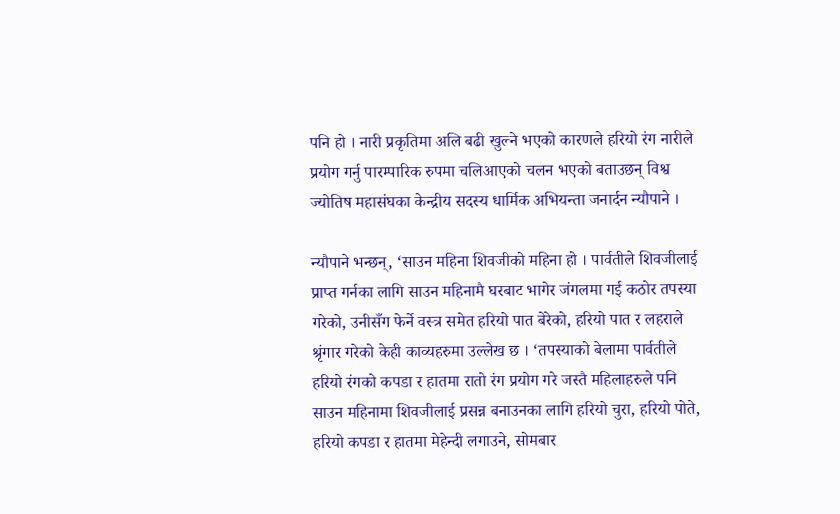पनि हो । नारी प्रकृतिमा अलि बढी खुल्ने भएको कारणले हरियो रंग नारीले प्रयोग गर्नु पारम्पारिक रुपमा चलिआएको चलन भएको बताउछन् विश्व ज्योतिष महासंघका केन्द्रीय सदस्य धार्मिक अभियन्ता जनार्दन न्यौपाने ।

न्यौपाने भन्छन्, ‘साउन महिना शिवजीको महिना हो । पार्वतीले शिवजीलाई प्राप्त गर्नका लागि साउन महिनामै घरबाट भागेर जंगलमा गई कठोर तपस्या गरेको, उनीसँग फेर्ने वस्त्र समेत हरियो पात बेरेको, हरियो पात र लहराले श्रृंगार गरेको केही काव्यहरुमा उल्लेख छ । ‘तपस्याको बेलामा पार्वतीले हरियो रंगको कपडा र हातमा रातो रंग प्रयोग गरे जस्तै महिलाहरुले पनि साउन महिनामा शिवजीलाई प्रसन्न बनाउनका लागि हरियो चुरा, हरियो पोते, हरियो कपडा र हातमा मेहेन्दी लगाउने, सोमबार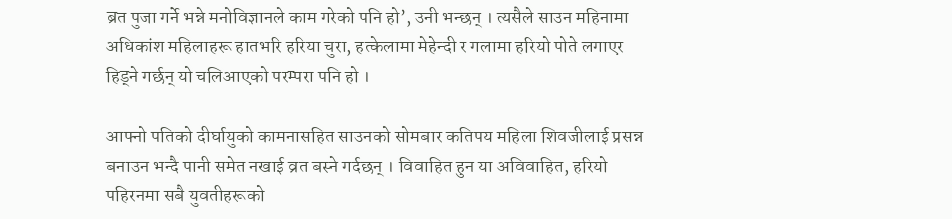ब्रत पुजा गर्ने भन्ने मनोविज्ञानले काम गरेको पनि हो’, उनी भन्छन् । त्यसैले साउन महिनामा अधिकांश महिलाहरू हातभरि हरिया चुरा, हत्केलामा मेहेन्दी र गलामा हरियो पोते लगाएर हिड्ने गर्छन् यो चलिआएको परम्परा पनि हो ।

आफ्नो पतिको दीर्घायुको कामनासहित साउनको सोमबार कतिपय महिला शिवजीलाई प्रसन्न बनाउन भन्दै पानी समेत नखाई व्रत बस्ने गर्दछन् । विवाहित हुन या अविवाहित, हरियो पहिरनमा सबै युवतीहरूको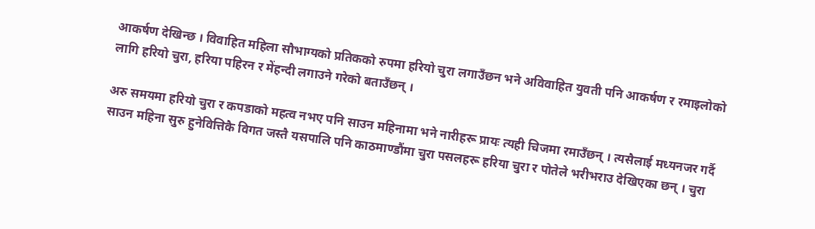आकर्षण देखिन्छ । विवाहित महिला सौभाग्यको प्रतिकको रुपमा हरियो चुरा लगाउँछन भने अविवाहित युवती पनि आकर्षण र रमाइलोको लागि हरियो चुरा, हरिया पहिरन र मेंहन्दी लगाउने गरेको बताउँछन् ।

अरु समयमा हरियो चुरा र कपडाको महत्व नभए पनि साउन महिनामा भने नारीहरू प्रायः त्यही चिजमा रमाउँछन् । त्यसैलाई मध्यनजर गर्दै साउन महिना सुरु हुनेवित्तिकै विगत जस्तै यसपालि पनि काठमाण्डौंमा चुरा पसलहरू हरिया चुरा र पोतेले भरीभराउ देखिएका छन् । चुरा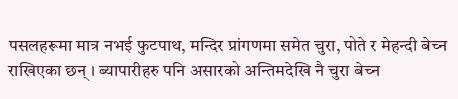पसलहरूमा मात्र नभई फुटपाथ, मन्दिर प्रांगणमा समेत चुरा, पोते र मेहन्दी बेच्न राखिएका छन् । ब्यापारीहरु पनि असारको अन्तिमदेखि नै चुरा बेच्न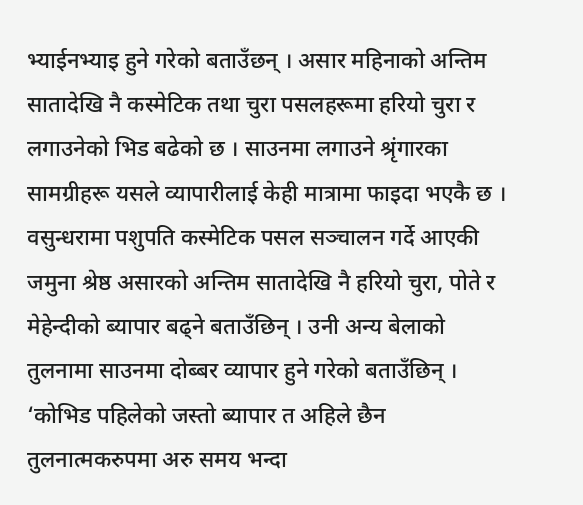भ्याईनभ्याइ हुने गरेको बताउँछन् । असार महिनाको अन्तिम सातादेखि नै कस्मेटिक तथा चुरा पसलहरूमा हरियो चुरा र लगाउनेको भिड बढेको छ । साउनमा लगाउने श्रृंगारका सामग्रीहरू यसले व्यापारीलाई केही मात्रामा फाइदा भएकै छ । वसुन्धरामा पशुपति कस्मेटिक पसल सञ्चालन गर्दे आएकी जमुना श्रेष्ठ असारको अन्तिम सातादेखि नै हरियो चुरा, पोते र मेहेन्दीको ब्यापार बढ्ने बताउँछिन् । उनी अन्य बेलाको तुलनामा साउनमा दोब्बर व्यापार हुने गरेको बताउँछिन् । ‘कोभिड पहिलेको जस्तो ब्यापार त अहिले छैन तुलनात्मकरुपमा अरु समय भन्दा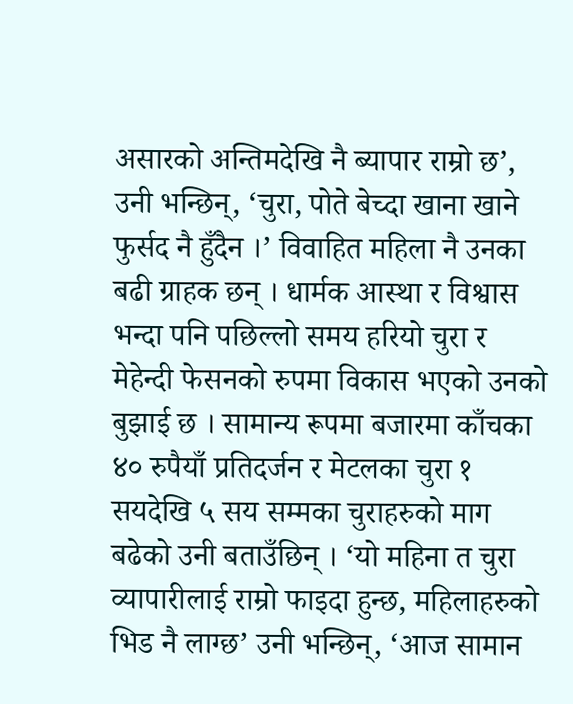असारको अन्तिमदेखि नै ब्यापार राम्रो छ’, उनी भन्छिन्, ‘चुरा, पोते बेच्दा खाना खाने फुर्सद नै हुँदैन ।’ विवाहित महिला नै उनका बढी ग्राहक छन् । धार्मक आस्था र विश्वास भन्दा पनि पछिल्लो समय हरियो चुरा र मेहेन्दी फेसनको रुपमा विकास भएको उनको बुझाई छ । सामान्य रूपमा बजारमा काँचका ४० रुपैयाँ प्रतिदर्जन र मेटलका चुरा १ सयदेखि ५ सय सम्मका चुराहरुको माग बढेको उनी बताउँछिन् । ‘यो महिना त चुरा व्यापारीलाई राम्रो फाइदा हुन्छ, महिलाहरुको भिड नै लाग्छ’ उनी भन्छिन्, ‘आज सामान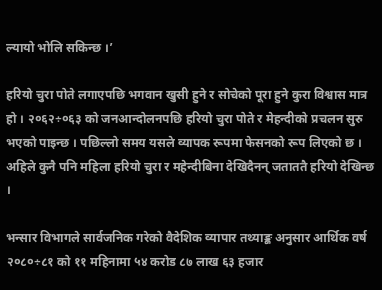ल्यायो भोलि सकिन्छ ।’

हरियो चुरा पोते लगाएपछि भगवान खुसी हुने र सोचेको पूरा हुने कुरा विश्वास मात्र हो । २०६२÷०६३ को जनआन्दोलनपछि हरियो चुरा पोते र मेहन्दीको प्रचलन सुरु भएको पाइन्छ । पछिल्लो समय यसले व्यापक रूपमा फेसनको रूप लिएको छ । अहिले कुनै पनि महिला हरियो चुरा र महेन्दीबिना देखिदैनन् जताततै हरियो देखिन्छ ।

भन्सार विभागले सार्वजनिक गरेको वैदेशिक व्यापार तथ्याङ्क अनुसार आर्थिक वर्ष २०८०÷८१ को ११ महिनामा ५४ करोड ८७ लाख ६३ हजार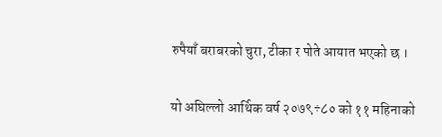रुपैयाँ बराबरको चुरा, टीका र पोते आयात भएको छ ।

यो अघिल्लो आर्थिक वर्ष २०७९÷८० को ११ महिनाको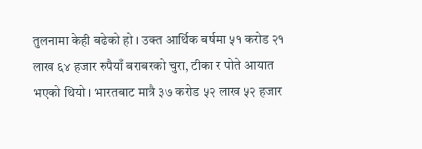तुलनामा केही बढेको हो । उक्त आर्थिक बर्षमा ५१ करोड २१ लाख ६४ हजार रुपैयाँ बराबरको चुरा, टीका र पोते आयात भएको थियो । भारतबाट मात्रै ३७ करोड ५२ लाख ५२ हजार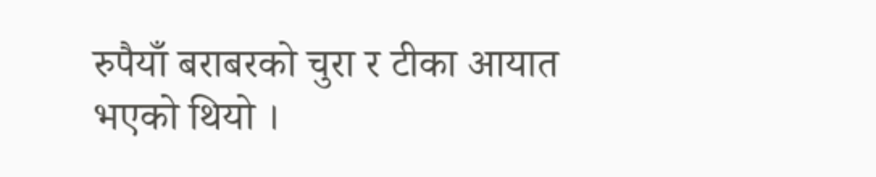रुपैयाँ बराबरको चुरा र टीका आयात भएको थियो ।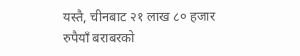यस्तै, चीनबाट २१ लाख ८० हजार रुपैयाँ बराबरको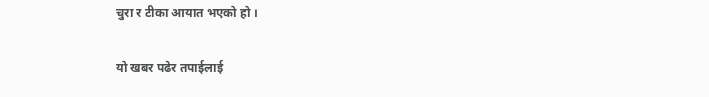चुरा र टीका आयात भएको हो ।

यो खबर पढेर तपाईलाई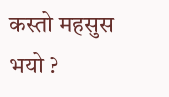कस्तो महसुस भयो ?